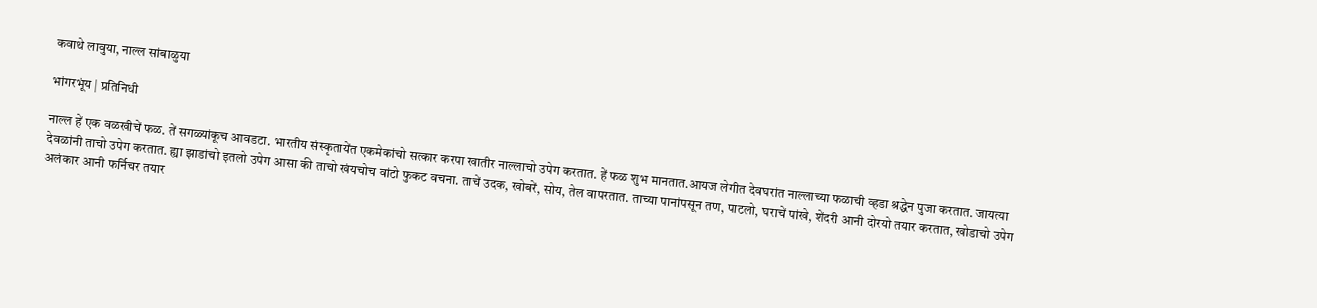कवाथे लावुया, नाल्ल सांबाळुया

भांगरभूंय | प्रतिनिधी

नाल्ल हें एक वळखीचें फळ. तें सगळ्यांकूच आवडटा. भारतीय संस्कृतायेंत एकमेकांचो सत्कार करपा खातीर नाल्लाचो उपेग करतात. हें फळ शुभ मानतात.आयज लेगीत देवघरांत नाल्लाच्या फळाची व्हडा श्रद्धेन पुजा करतात. जायत्या देवळांनी ताचो उपेग करतात. ह्या झाडांचो इतलो उपेग आसा की ताचो खंयचोच वांटो फुकट वचना. ताचें उदक, खोबरें, सोय, तेल वापरतात. ताच्या पानांपसून तण, पाटलो, घराचें पांखे, शेंदरी आनी दोरयो तयार करतात, खोडाचो उपेग अलंकार आनी फर्निचर तयार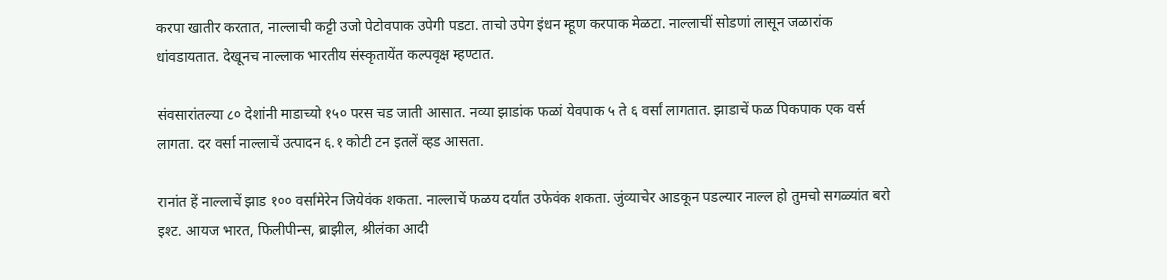करपा खातीर करतात, नाल्लाची कट्टी उजो पेटोवपाक उपेगी पडटा. ताचो उपेग इंधन म्हूण करपाक मेळटा. नाल्लाचीं सोडणां लासून जळारांक धांवडायतात. देखूनच नाल्लाक भारतीय संस्कृतायेंत कल्पवृक्ष म्हण्टात.

संवसारांतल्या ८० देशांनी माडाच्यो १५० परस चड जाती आसात. नव्या झाडांक फळां येवपाक ५ ते ६ वर्सां लागतात. झाडाचें फळ पिकपाक एक वर्स लागता. दर वर्सा नाल्लाचें उत्पादन ६.१ कोटी टन इतलें व्हड आसता.

रानांत हें नाल्लाचें झाड १०० वर्सांमेरेन जियेवंक शकता. नाल्लाचें फळय दर्यांत उफेवंक शकता. जुंव्याचेर आडकून पडल्यार नाल्ल हो तुमचो सगळ्यांत बरो इश्ट. आयज भारत, फिलीपीन्स, ब्राझील, श्रीलंका आदी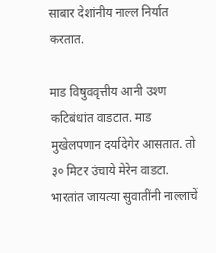साबार देशांनीय नाल्ल निर्यात करतात.

माड विषुववृत्तीय आनी उश्ण कटिबंधांत वाडटात. माड मुखेलपणान दर्यादेगेर आसतात. तो ३० मिटर उंचाये मेरेन वाडटा. भारतांत जायत्या सुवातींनी नाल्लाचें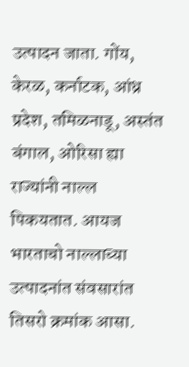उत्पादन जाता. गोंय, केरळ, कर्नाटक, आंध्र प्रदेश, तमिळनाडू, अस्तंत बंगाल, ओरिसा ह्या राज्यांनी नाल्ल पिकयतात. आयज भारताचो नाल्लाच्या उत्पादनांत संवसारांत तिसरो क्रमांक आसा.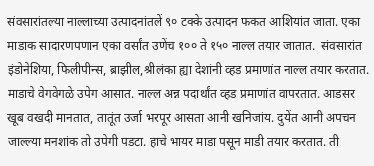संवसारांतल्या नाल्लाच्या उत्पादनांतलें ९० टक्के उत्पादन फकत आशियांत जाता. एका माडाक सादारणपणान एका वर्सांत उणेंच १०० ते १५० नाल्ल तयार जातात.  संवसारांत इंडोनेशिया, फिलीपीन्स, ब्राझील,श्रीलंका ह्या देशांनी व्हड प्रमाणांत नाल्ल तयार करतात. माडाचे वेगवेगळे उपेग आसात. नाल्ल अन्न पदार्थांत व्हड प्रमाणांत वापरतात. आडसर खूब वखदी मानतात, तातूंत उर्जा भरपूर आसता आनी खनिजांय. दुयेंत आनी अपचन जाल्ल्या मनशांक तो उपेगी पडटा. हाचे भायर माडा पसून माडी तयार करतात. ती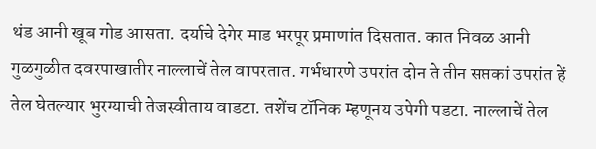थंड आनी खूब गोड आसता. दर्याचे देगेर माड भरपूर प्रमाणांत दिसतात. कात निवळ आनी गुळगुळीत दवरपाखातीर नाल्लाचें तेल वापरतात. गर्भधारणे उपरांत दोन ते तीन सप्तकां उपरांत हें तेल घेतल्यार भुरग्याची तेजस्वीताय वाडटा. तशेंच टॉनिक म्हणूनय उपेगी पडटा. नाल्लाचें तेल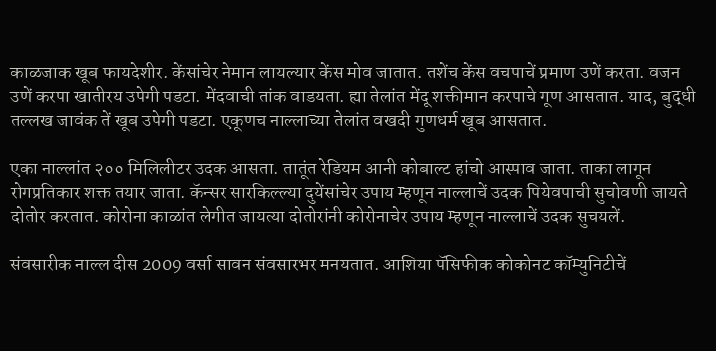काळजाक खूब फायदेशीर. केंसांचेर नेमान लायल्यार केंस मोव जातात. तशेंच केंस वचपाचें प्रमाण उणें करता. वजन उणें करपा खातीरय उपेगी पडटा. मेंदवाची तांक वाडयता. ह्या तेलांत मेंदू शक्तीमान करपाचे गूण आसतात. याद, बुद्धी तल्लख जावंक तें खूब उपेगी पडटा. एकूणच नाल्लाच्या तेलांत वखदी गुणधर्म खूब आसतात.

एका नाल्लांत २०० मिलिलीटर उदक आसता. तातूंत रेडियम आनी कोबाल्ट हांचो आस्पाव जाता. ताका लागून रोगप्रतिकार शक्त तयार जाता. कॅन्सर सारकिल्ल्या दुयेंसांचेर उपाय म्हणून नाल्लाचें उदक पियेवपाची सुचोवणी जायते दोतोर करतात. कोरोना काळांत लेगीत जायत्या दोतोरांनी कोरोनाचेर उपाय म्हणून नाल्लाचें उदक सुचयलें.

संवसारीक नाल्ल दीस 2009 वर्सा सावन संवसारभर मनयतात. आशिया पॅसिफीक कोकोनट कॉम्युनिटीचें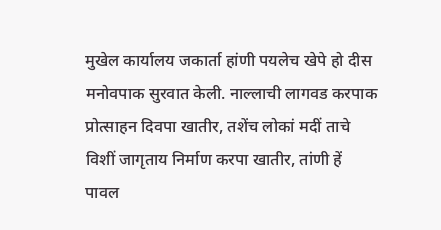मुखेल कार्यालय जकार्ता हांणी पयलेच खेपे हो दीस मनोवपाक सुरवात केली. नाल्लाची लागवड करपाक प्रोत्साहन दिवपा खातीर, तशेंच लोकां मदीं ताचे विशीं जागृताय निर्माण करपा खातीर, तांणी हें पावल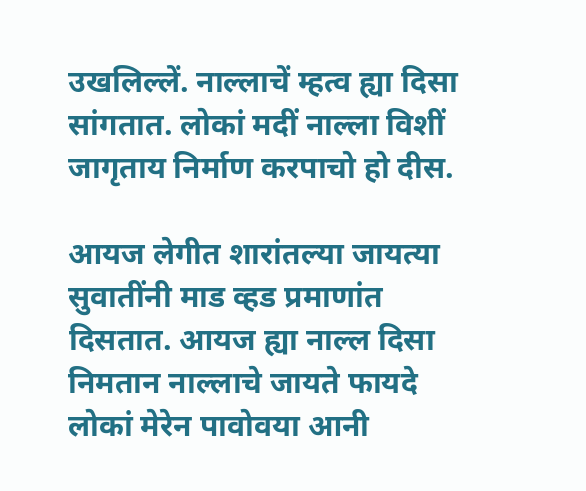उखलिल्लें. नाल्लाचें म्हत्व ह्या दिसा सांगतात. लोकां मदीं नाल्ला विशीं जागृताय निर्माण करपाचो हो दीस.

आयज लेगीत शारांतल्या जायत्या सुवातींनी माड व्हड प्रमाणांत दिसतात. आयज ह्या नाल्ल दिसा निमतान नाल्लाचे जायते फायदे लोकां मेरेन पावोवया आनी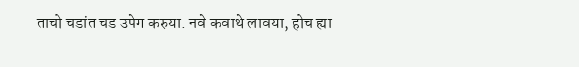ताचो चडांत चड उपेग करुया. नवे कवाथे लावया, होच ह्या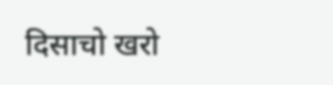दिसाचो खरो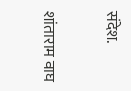संदेश.

शांताराम वाघ